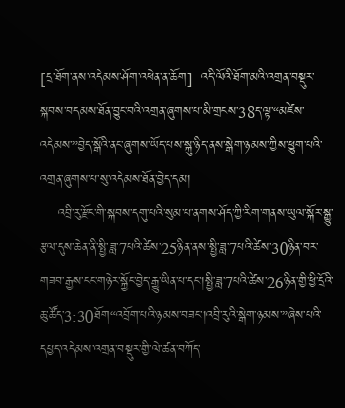[དྲ་ཐོག་ནས་འདེམས་ཤོག་འཕེན་ན་ཆོག]  འདི་ལོའི་ཐོག་མའི་འགྲན་བསྡུར་སྐབས་བདམས་ཐོན་བྱུང་བའི་འགྲན་ཞུགས་པ་མི་གྲངས་38ད་ལྟ་“མཛེས་འདེམས་”བྱེད་སྒོའི་ནང་ཞུགས་ཡོད་པས་སྐུ་ཉིད་ནས་སྒེག་ཉམས་ཀྱིས་ཕྱུག་པའི་འགྲན་ཞུགས་པ་སུ་འདེམས་ཐོན་བྱེད་དམ།
    འབྲི་རུ་རྫོང་གི་སྐབས་དགུ་པའི་སུམ་པ་ནགས་ཤོད་ཀྱི་རིག་གནས་ཡུལ་སྐོར་སྒྱུ་རྩལ་དུས་ཆེན་ནི་སྤྱི་ཟླ་7པའི་ཚེས་25ཉིན་ནས་སྤྱི་ཟླ་7པའི་ཚེས་30ཉིན་བར་གཟབ་རྒྱས་ངང་གཉེར་སྐྱོང་བྱེད་རྒྱུ་ཡིན་པ་དང་།སྤྱི་ཟླ་7པའི་ཚེས་26ཉིན་གྱི་ཕྱི་དྲོའི་ཆུ་ཚོད་3:30ཐོག“འབྲོག་པའི་ཉམས་བཟང་།འབྲི་རུའི་སྒེག་ཉམས་”ཞེས་པའི་དཔྱད་འདེམས་འགྲན་བསྡུར་གྱི་ལེ་ཚན་བཀོད་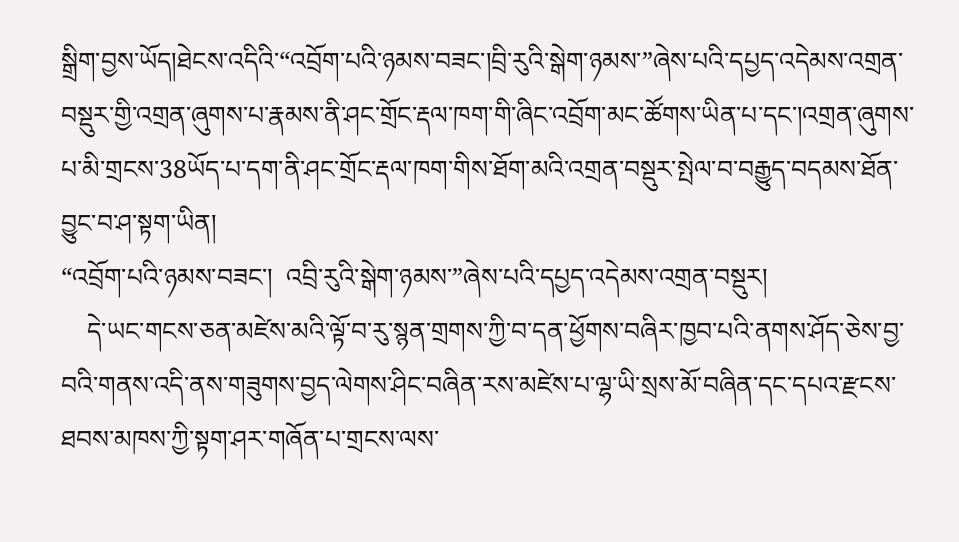སྒྲིག་བྱས་ཡོད།ཐེངས་འདིའི་“འབྲོག་པའི་ཉམས་བཟང་།བྲི་རུའི་སྒེག་ཉམས་”ཞེས་པའི་དཔྱད་འདེམས་འགྲན་བསྡུར་གྱི་འགྲན་ཞུགས་པ་རྣམས་ནི་ཤང་གྲོང་རྡལ་ཁག་གི་ཞིང་འབྲོག་མང་ཚོགས་ཡིན་པ་དང་།འགྲན་ཞུགས་པ་མི་གྲངས་38ཡོད་པ་དག་ནི་ཤང་གྲོང་རྡལ་ཁག་གིས་ཐོག་མའི་འགྲན་བསྡུར་སྤེལ་བ་བརྒྱུད་བདམས་ཐོན་བྱུང་བ་ཤ་སྟག་ཡིན།
“འབྲོག་པའི་ཉམས་བཟང་།  འབྲི་རུའི་སྒེག་ཉམས་”ཞེས་པའི་དཔྱད་འདེམས་འགྲན་བསྡུར།
    དེ་ཡང་གངས་ཅན་མཛེས་མའི་ལྟོ་བ་རུ་སྙན་གྲགས་ཀྱི་བ་དན་ཕྱོགས་བཞིར་ཁྱབ་པའི་ནགས་ཤོད་ཅེས་བྱ་བའི་གནས་འདི་ནས་གཟུགས་བྱད་ལེགས་ཤིང་བཞིན་རས་མཛེས་པ་ལྷ་ཡི་སྲས་མོ་བཞིན་དང་དཔའ་རྫངས་ཐབས་མཁས་ཀྱི་སྟག་ཤར་གཞོན་པ་གྲངས་ལས་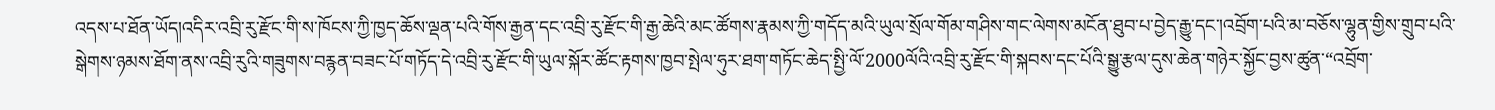འདས་པ་ཐོན་ཡོད།འདིར་འབྲི་རུ་རྫོང་གི་ས་ཁོངས་ཀྱི་ཁྱད་ཆོས་ལྡན་པའི་གོས་རྒྱན་དང་འབྲི་རུ་རྫོང་གི་རྒྱ་ཆེའི་མང་ཚོགས་རྣམས་ཀྱི་གདོད་མའི་ཡུལ་སྲོལ་གོམ་གཤིས་གང་ལེགས་མངོན་ཐུབ་པ་བྱེད་རྒྱུ་དང་།འབྲོག་པའི་མ་བཅོས་ལྷུན་གྱིས་གྲུབ་པའི་སྒེགས་ཉམས་ཐོག་ནས་འབྲི་རུའི་གཟུགས་བརྙན་བཟང་པོ་གཏོད་དེ་འབྲི་རུ་རྫོང་གི་ཡུལ་སྐོར་ཚོང་རྟགས་ཁྱབ་སྤེལ་ཧུར་ཐག་གཏོང་ཆེད་སྤྱི་ལོ་2000ལོའི་འབྲི་རུ་རྫོང་གི་སྐབས་དང་པོའི་སྒྱུ་རྩལ་དུས་ཆེན་གཉེར་སྐྱོང་བྱས་ཚུན་“འབྲོག་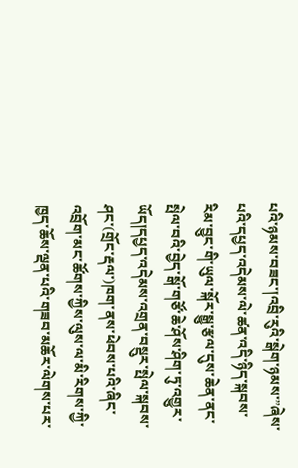པའི་ཉམས་བཟང་།འབྲི་རུའི་སྒེག་ཉམས་”ཞེས་པའི་དཔྱད་འདེམས་ལེ་ཚན་འདི་ཉིད་སྐབས་རིམ་བྱུང་གི་ཡུལ་སྐོར་སྒྱུ་རྩལ་དུས་ཆེན་ནང་སྤེལ་བའི་བྱེད་སྒོ་གཙོ་ཆེ་ཤོས་ཤིག་ཏུ་འགྱུར་ཡོད།དཔྱད་འདེམས་འགྲན་བསྡུར་སྤེལ་སྐབས་ཤང་(གྲོང་རྡལ་)ཁག་ནས་ཕེབས་པའི་ཞིང་འབྲོག་མང་ཚོགས་ཀྱིས་ལུས་ལ་མི་རིགས་ཀྱི་ཁྱད་ཆོས་ལྡན་པའི་གཟབ་མཆོར་ལེགས་པར་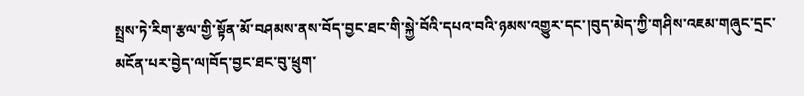སྤྲས་ཏེ་རིག་རྩལ་གྱི་སྟོན་མོ་བཤམས་ནས་བོད་བྱང་ཐང་གི་སྐྱེ་བོའི་དཔའ་བའི་ཉམས་འགྱུར་དང་།བུད་མེད་ཀྱི་གཤིས་འཇམ་གཞུང་དྲང་མངོན་པར་བྱེད་ལ།བོད་བྱང་ཐང་བུ་ཕྲུག་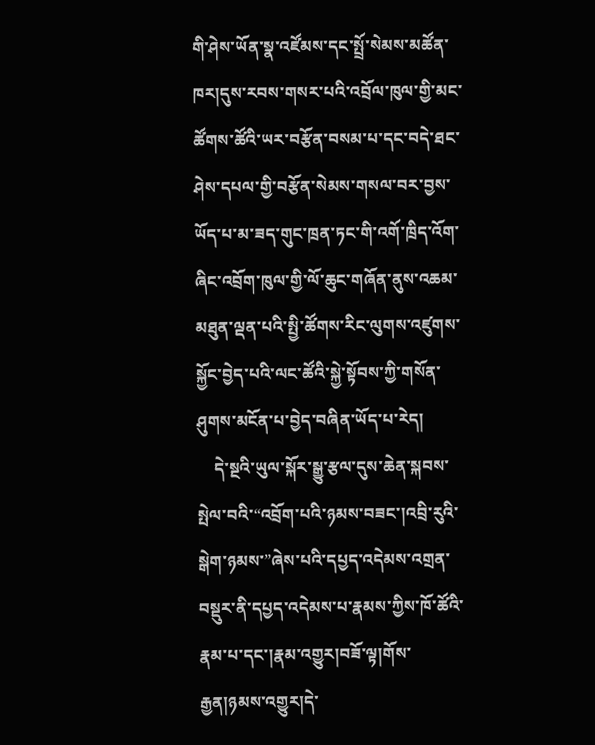གི་ཤེས་ཡོན་སྣ་འཛོམས་དང་སྤྲོ་སེམས་མཚོན་ཁར།དུས་རབས་གསར་པའི་འབྲོལ་ཁུལ་གྱི་མང་ཚོགས་ཚོའི་ཡར་བརྩོན་བསམ་པ་དང་བདེ་ཐང་ཤེས་དཔལ་གྱི་བརྩོན་སེམས་གསལ་བར་བྱས་ཡོད་པ་མ་ཟད་གུང་ཁྲན་ཏང་གི་འགོ་ཁྲིད་འོག་ཞིང་འབྲོག་ཁུལ་གྱི་ལོ་ཆུང་གཞོན་ནུས་འཆམ་མཐུན་ལྡན་པའི་སྤྱི་ཚོགས་རིང་ལུགས་འཛུགས་སྐྱོང་བྱེད་པའི་ལང་ཚོའི་སྐྱེ་སྟོབས་ཀྱི་གསོན་ཤུགས་མངོན་པ་བྱེད་བཞིན་ཡོད་པ་རེད།
    དེ་སྔའི་ཡུལ་སྐོར་སྒྱུ་རྩལ་དུས་ཆེན་སྐབས་སྤེལ་བའི་“འབྲོག་པའི་ཉམས་བཟང་།འབྲི་རུའི་སྒེག་ཉམས་”ཞེས་པའི་དཔྱད་འདེམས་འགྲན་བསྡུར་ནི་དཔྱད་འདེམས་པ་རྣམས་ཀྱིས་ཁོ་ཚོའི་རྣམ་པ་དང་།རྣམ་འགྱུར།བཟོ་ལྟ།གོས་རྒྱན།ཉམས་འགྱུར།དེ་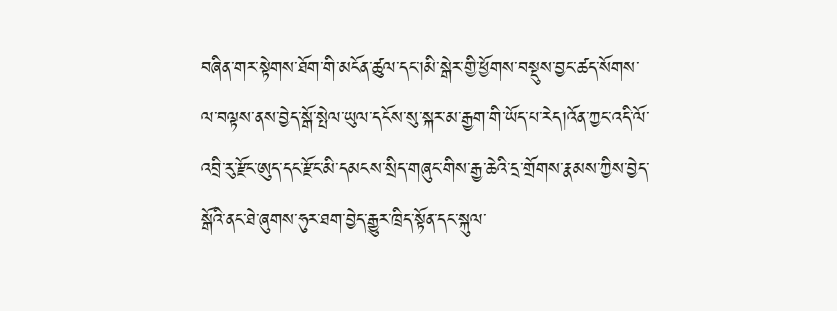བཞིན་གར་སྟེགས་ཐོག་གི་མངོན་ཚུལ་དང་།མི་སྒེར་གྱི་ཕྱོགས་བསྡུས་བྱང་ཚད་སོགས་ལ་བལྟས་ནས་བྱེད་སྒོ་སྤེལ་ཡུལ་དངོས་སུ་སྐར་མ་རྒྱག་གི་ཡོད་པ་རེད།འོན་ཀྱང་འདི་ལོ་འབྲི་རུ་རྫོང་ཨུད་དང་རྫོང་མི་དམངས་སྲིད་གཞུང་གིས་རྒྱ་ཆེའི་དྲ་གྲོགས་རྣམས་ཀྱིས་བྱེད་སྒོའི་ནང་ཐེ་ཞུགས་ཧུར་ཐག་བྱེད་རྒྱུར་ཁྲིད་སྟོན་དང་སྐུལ་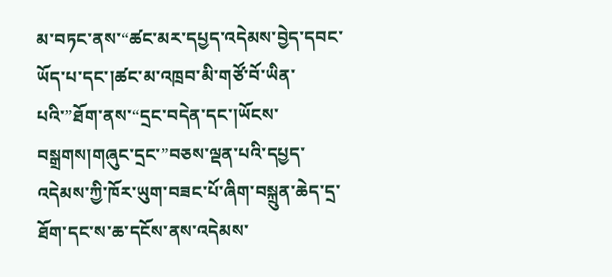མ་བཏང་ནས་“ཚང་མར་དཔྱད་འདེམས་བྱེད་དབང་ཡོད་པ་དང་།ཚང་མ་འཁྲབ་མི་གཙོ་བོ་ཡིན་པའི་”ཐོག་ནས་“དྲང་བདེན་དང་།ཡོངས་བསྒྲགས།གཞུང་དྲང་”བཅས་ལྡན་པའི་དཔྱད་འདེམས་ཀྱི་ཁོར་ཡུག་བཟང་པོ་ཞིག་བསྐྲུན་ཆེད་དྲ་ཐོག་དང་ས་ཆ་དངོས་ནས་འདེམས་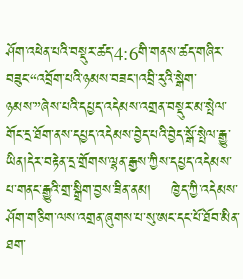ཤོག་འཕེན་པའི་བསྡུར་ཚད་4:6གི་གནས་ཚད་གཞིར་བཟུང་“འབྲོག་པའི་ཉམས་བཟང་།འབྲི་རུའི་སྒེག་ཉམས་”ཞེས་པའི་དཔྱད་འདེམས་འགྲན་བསྡུར་མ་སྤེལ་གོང་དྲ་ཐོག་ནས་དཔྱད་འདེམས་བྱེད་པའི་བྱེད་སྒོ་སྤེལ་རྒྱུ་ཡིན།དེར་བརྟེན་དྲ་གྲོགས་ལྷན་རྒྱས་ཀྱིས་དཔྱད་འདེམས་པ་གནང་རྒྱུའི་གྲ་སྒྲིག་བྱས་ཟིན་ནམ།    ཁྱེད་ཀྱི་འདེམས་ཤོག་གཅིག་ལས་འགྲན་ཞུགས་པ་སུ་ཨང་དང་པོ་ཐོབ་མིན་ཐག་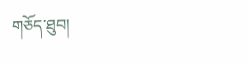གཅོད་ཐུབ།